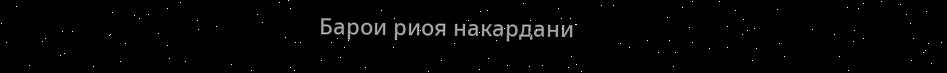Барои риоя накардани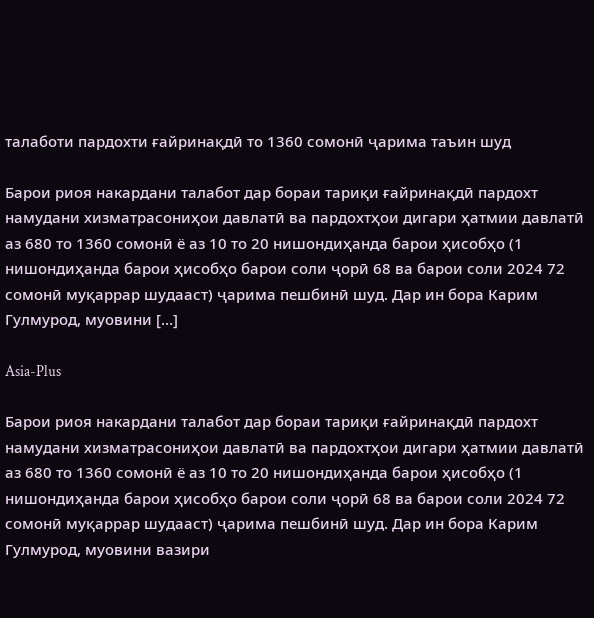талаботи пардохти ғайринақдӣ то 1360 сомонӣ ҷарима таъин шуд

Барои риоя накардани талабот дар бораи тариқи ғайринақдӣ пардохт намудани хизматрасониҳои давлатӣ ва пардохтҳои дигари ҳатмии давлатӣ аз 680 то 1360 сомонӣ ё аз 10 то 20 нишондиҳанда барои ҳисобҳо (1 нишондиҳанда барои ҳисобҳо барои соли ҷорӣ 68 ва барои соли 2024 72 сомонӣ муқаррар шудааст) ҷарима пешбинӣ шуд. Дар ин бора Карим Гулмурод, муовини […]

Asia-Plus

Барои риоя накардани талабот дар бораи тариқи ғайринақдӣ пардохт намудани хизматрасониҳои давлатӣ ва пардохтҳои дигари ҳатмии давлатӣ аз 680 то 1360 сомонӣ ё аз 10 то 20 нишондиҳанда барои ҳисобҳо (1 нишондиҳанда барои ҳисобҳо барои соли ҷорӣ 68 ва барои соли 2024 72 сомонӣ муқаррар шудааст) ҷарима пешбинӣ шуд. Дар ин бора Карим Гулмурод, муовини вазири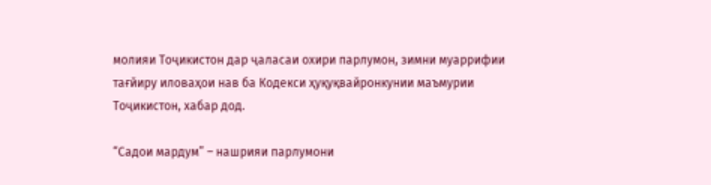молияи Тоҷикистон дар ҷаласаи охири парлумон, зимни муаррифии тағйиру иловаҳои нав ба Кодекси ҳуқуқвайронкунии маъмурии Тоҷикистон, хабар дод.

“Садои мардум” – нашрияи парлумони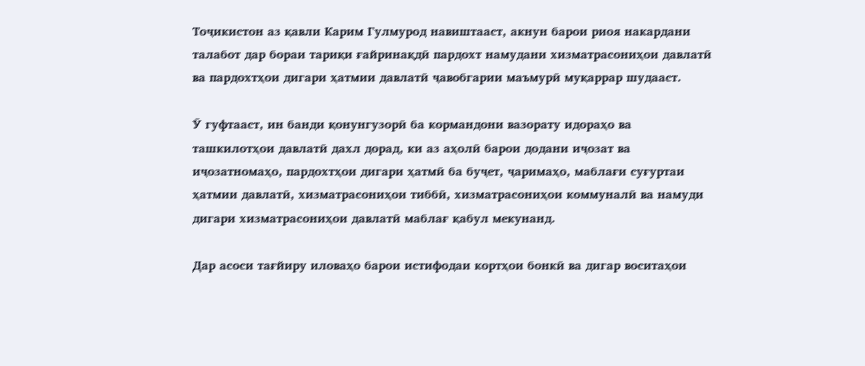Тоҷикистон аз қавли Карим Гулмурод навиштааст, акнун барои риоя накардани талабот дар бораи тариқи ғайринақдӣ пардохт намудани хизматрасониҳои давлатӣ ва пардохтҳои дигари ҳатмии давлатӣ ҷавобгарии маъмурӣ муқаррар шудааст.

Ӯ гуфтааст, ин банди қонунгузорӣ ба кормандони вазорату идораҳо ва ташкилотҳои давлатӣ дахл дорад, ки аз аҳолӣ барои додани иҷозат ва иҷозатномаҳо, пардохтҳои дигари ҳатмӣ ба буҷет, ҷаримаҳо, маблағи суғуртаи ҳатмии давлатӣ, хизматрасониҳои тиббӣ, хизматрасониҳои коммуналӣ ва намуди дигари хизматрасониҳои давлатӣ маблағ қабул мекунанд.

Дар асоси тағйиру иловаҳо барои истифодаи кортҳои бонкӣ ва дигар воситаҳои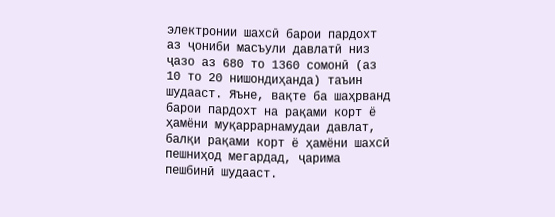электронии шахсӣ барои пардохт аз ҷониби масъули давлатӣ низ ҷазо аз 680 то 1360 сомонӣ (аз 10 то 20 нишондиҳанда) таъин шудааст. Яъне, вақте ба шаҳрванд барои пардохт на рақами корт ё ҳамёни муқаррарнамудаи давлат, балқи рақами корт ё ҳамёни шахсӣ пешниҳод мегардад, ҷарима пешбинӣ шудааст.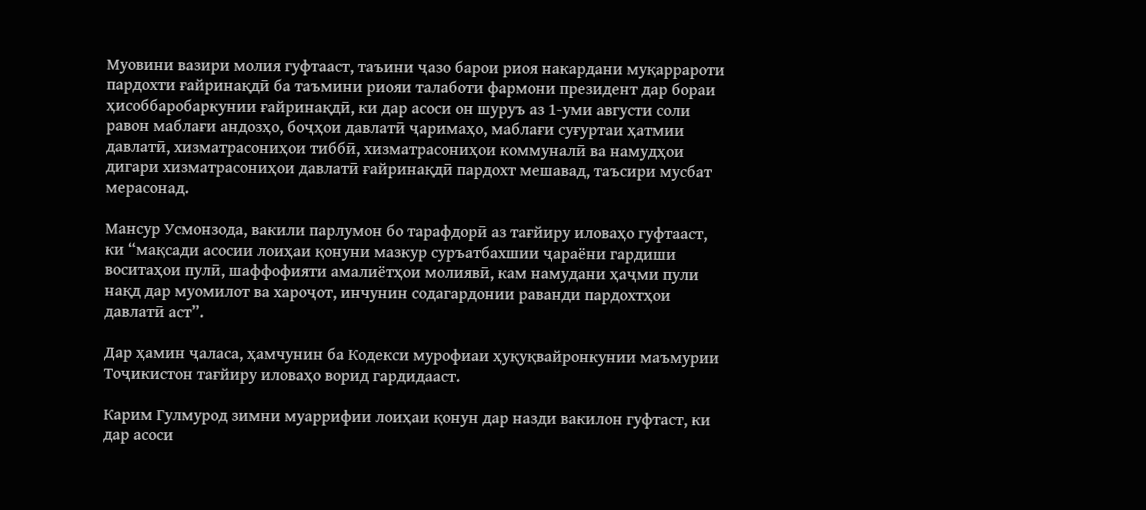Муовини вазири молия гуфтааст, таъини ҷазо барои риоя накардани муқаррароти пардохти ғайринақдӣ ба таъмини риояи талаботи фармони президент дар бораи ҳисоббаробаркунии ғайринақдӣ, ки дар асоси он шуруъ аз 1-уми августи соли равон маблағи андозҳо, боҷҳои давлатӣ ҷаримаҳо, маблағи суғуртаи ҳатмии давлатӣ, хизматрасониҳои тиббӣ, хизматрасониҳои коммуналӣ ва намудҳои дигари хизматрасониҳои давлатӣ ғайринақдӣ пардохт мешавад, таъсири мусбат мерасонад.

Мансур Усмонзода, вакили парлумон бо тарафдорӣ аз тағйиру иловаҳо гуфтааст, ки “мақсади асосии лоиҳаи қонуни мазкур суръатбахшии ҷараёни гардиши воситаҳои пулӣ, шаффофияти амалиётҳои молиявӣ, кам намудани ҳаҷми пули нақд дар муомилот ва хароҷот, инчунин содагардонии раванди пардохтҳои давлатӣ аст”.

Дар ҳамин ҷаласа, ҳамчунин ба Кодекси мурофиаи ҳуқуқвайронкунии маъмурии Тоҷикистон тағйиру иловаҳо ворид гардидааст.

Карим Гулмурод зимни муаррифии лоиҳаи қонун дар назди вакилон гуфтаст, ки дар асоси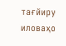тағйиру иловаҳо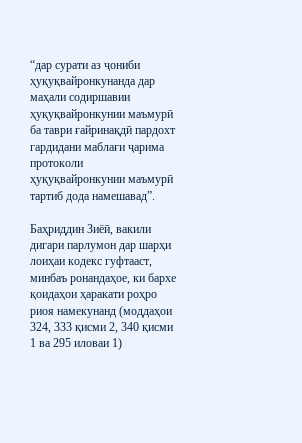“дар сурати аз ҷониби ҳуқуқвайронкунанда дар маҳали содиршавии ҳуқуқвайронкунии маъмурӣ ба таври ғайринақдӣ пардохт гардидани маблағи ҷарима протоколи ҳуқуқвайронкунии маъмурӣ тартиб дода намешавад”.

Баҳриддин Зиёӣ, вакили дигари парлумон дар шарҳи лоиҳаи кодекс гуфтааст, минбаъ ронандаҳое, ки бархе қоидаҳои ҳаракати роҳро риоя намекунанд (моддаҳои 324, 333 қисми 2, 340 қисми 1 ва 295 иловаи 1)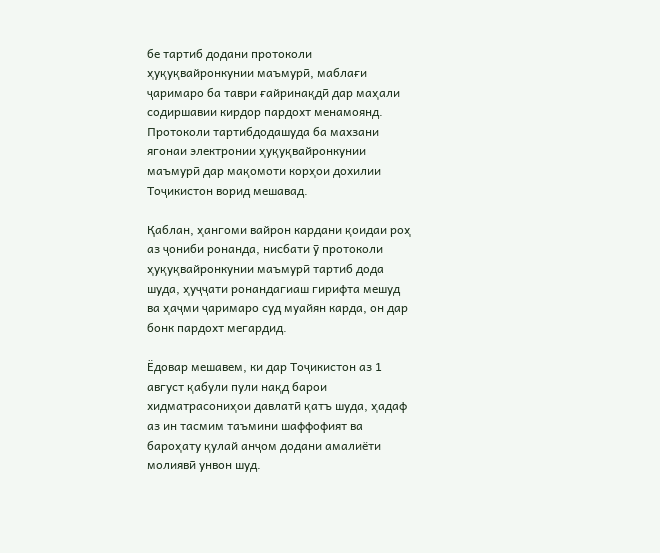бе тартиб додани протоколи ҳуқуқвайронкунии маъмурӣ, маблағи ҷаримаро ба таври ғайринақдӣ дар маҳали содиршавии кирдор пардохт менамоянд. Протоколи тартибдодашуда ба махзани ягонаи электронии ҳуқуқвайронкунии маъмурӣ дар мақомоти корҳои дохилии Тоҷикистон ворид мешавад.

Қаблан, ҳангоми вайрон кардани қоидаи роҳ аз ҷониби ронанда, нисбати ӯ протоколи ҳуқуқвайронкунии маъмурӣ тартиб дода шуда, ҳуҷҷати ронандагиаш гирифта мешуд ва ҳаҷми ҷаримаро суд муайян карда, он дар бонк пардохт мегардид.

Ёдовар мешавем, ки дар Тоҷикистон аз 1 август қабули пули нақд барои хидматрасониҳои давлатӣ қатъ шуда, ҳадаф аз ин тасмим таъмини шаффофият ва бароҳату қулай анҷом додани амалиёти молиявӣ унвон шуд.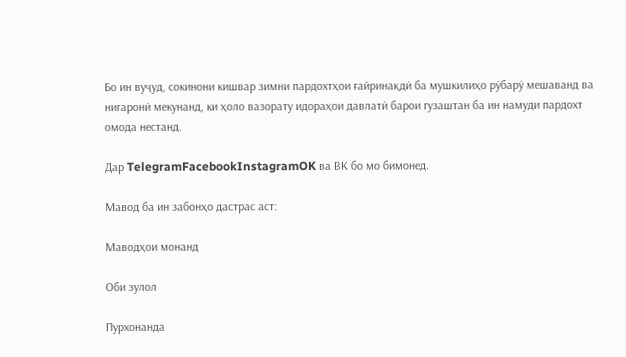Бо ин вуҷуд, сокинони кишвар зимни пардохтҳои ғайринақдӣ ба мушкилиҳо рӯбарӯ мешаванд ва нигаронӣ мекунанд, ки ҳоло вазорату идораҳои давлатӣ барои гузаштан ба ин намуди пардохт омода нестанд.

Дар TelegramFacebookInstagramOK ва ВК бо мо бимонед.

Мавод ба ин забонҳо дастрас аст:

Маводҳои монанд

Оби зулол

Пурхонанда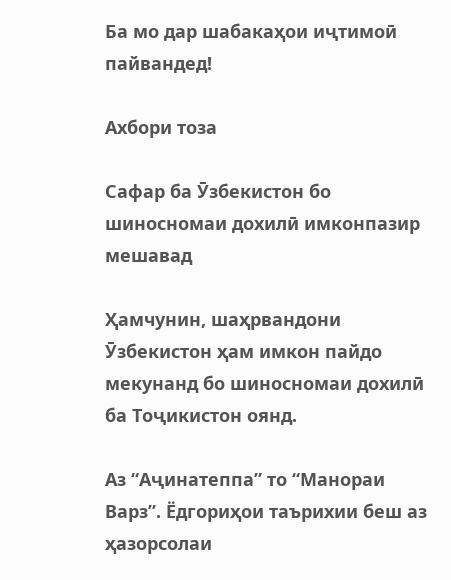Ба мо дар шабакаҳои иҷтимоӣ пайвандед!

Ахбори тоза

Сафар ба Ӯзбекистон бо шиносномаи дохилӣ имконпазир мешавад

Ҳамчунин, шаҳрвандони Ӯзбекистон ҳам имкон пайдо мекунанд бо шиносномаи дохилӣ ба Тоҷикистон оянд.

Аз “Аҷинатеппа” то “Манораи Варз”. Ёдгориҳои таърихии беш аз ҳазорсолаи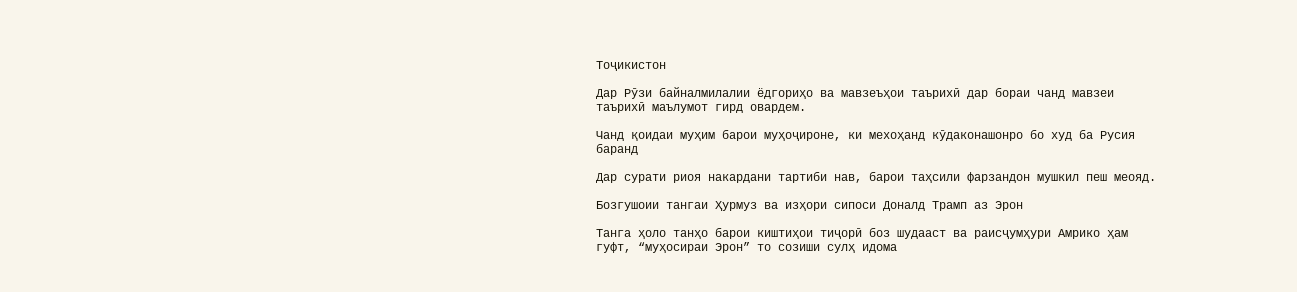Тоҷикистон

Дар Рӯзи байналмилалии ёдгориҳо ва мавзеъҳои таърихӣ дар бораи чанд мавзеи таърихӣ маълумот гирд овардем.

Чанд қоидаи муҳим барои муҳоҷироне, ки мехоҳанд кӯдаконашонро бо худ ба Русия баранд

Дар сурати риоя накардани тартиби нав, барои таҳсили фарзандон мушкил пеш меояд.

Бозгушоии тангаи Ҳурмуз ва изҳори сипоси Доналд Трамп аз Эрон

Танга ҳоло танҳо барои киштиҳои тиҷорӣ боз шудааст ва раисҷумҳури Амрико ҳам гуфт, “муҳосираи Эрон” то созиши сулҳ идома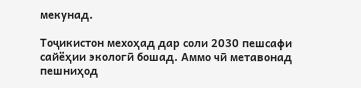мекунад.

Тоҷикистон мехоҳад дар соли 2030 пешсафи сайёҳии экологӣ бошад. Аммо чӣ метавонад пешниҳод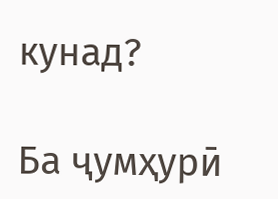кунад?

Ба ҷумҳурӣ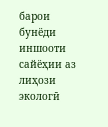барои бунёди иншооти сайёҳии аз лиҳози экологӣ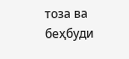тоза ва беҳбуди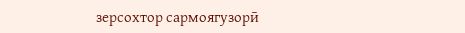зерсохтор сармоягузорӣ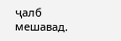ҷалб мешавад.